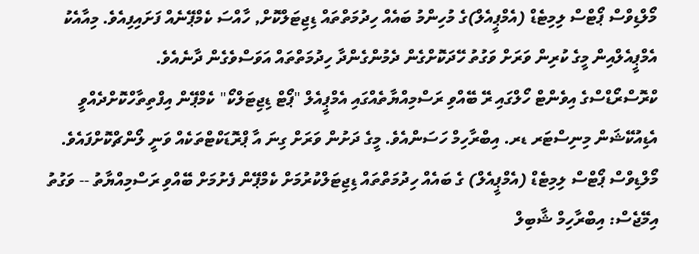މޯލްޑިވްސް ޕޯޓްސް ލިމިޓެޑް (އެމްޕީއެލް)ގެ މުހިންމު ބައެއް ހިދުމަތްތައް ޑިޖިޓަލްކޮށް, ހާއްސަ ކެމްޕޭނެއް ފަށައިފިއެވެ. މިއާއެކު އެމްޕީއެލްއިން މީގެ ކުރިން ވަރަށް ވަގުތު ހޭދަކޮށްގެން ދެމުންގެންދާ ހިދުމަތްތައް އަވަސްވެގެން ދާނެއެވެ.
ކްރޮސްރޯޑްސްގެ އިވެންޓް ހޯލްގައި ރޭ ބޭއްވި ރަސްމިއްޔާތެއްގައި އެމްޕީއެލް "ޕޯޓް ޑިޖިޓަލްކޯ" ކެމްޕޭން އިފްތިތާހްކޮށްދެއްވީ އެޑިއުކޭޝަން މިނިސްޓަރ ޑރ. އިބްރާހިމް ހަސަންއެވެ. މީގެ ދަށުން ވަރަށް ގިނަ އާ ޕްރޮޑަކްޓްތަކެއް ވަނީ ލޯންޗްކޮށްފައެވެ.
މޯލްޑިވްސް ޕޯޓްސް ލިމިޓެޑް (އެމްޕީއެލް) ގެ ބައެއް ހިދުމަތްތައް ޑިޖިޓަލްކުރުމަށް ކެމްޕޭން ފެށުމަށް ބޭއްވި ރަސްމިއްޔާތު -- ވަގުތު އިމޭޖެސް: އިބްރާހިމް ޝާބިލް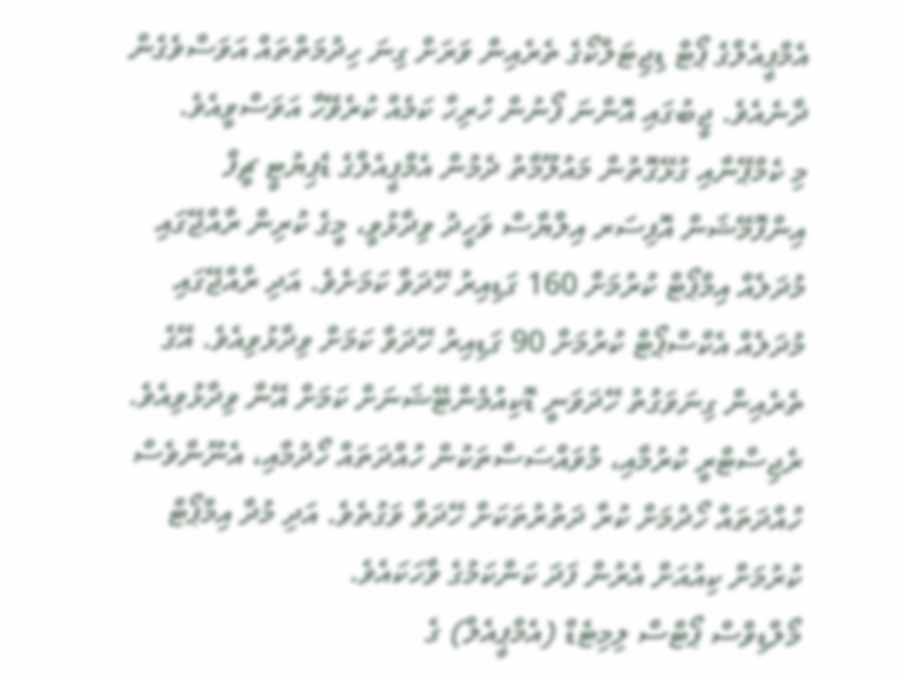އެމްޕީއެލްގެ ޕޯޓް ޑިޖިޓަލްކޯގެ ތެރެއިން ވަރަށް ގިނަ ހިދުމަތްތައް އަވަސްވެގެން ދާނެއެވެ. ޖީބުގައި އޮންނަ ފޯނުން ހުރިހާ ކަމެއް ކުރެވޭހާ އަވަސްވީއެވެ.
މި ކެމްޕޭނާއި ގުޅޭގޮތުން މައުލޫމާތު ދެމުން އެމްޕީއެލްގެ ޑެޕިޔުޓީ ޗީފް އިންފޮމޭޝަން އޮފިސަރ އިލްޔާސް ވަހީދު ވިދާޅުވީ، މީގެ ކުރިން ރާއްޖޭގައި މުދަލެއް އިމްޕޯޓް ކުރުމަށް 160 ގަޑިއިރު ހޭދަވާ ކަމަށެވެ. އަދި ރާއްޖޭގައި މުދަލެއް އެކްސްޕޯޓް ކުރުމަށް 90 ގަޑިއިރު ހޭދަވާ ކަމަށް ވިދާޅުވިއެވެ. އޭގެ ތެރެއިން ގިނަވަގުތު ހޭދަވަނީ ޑޮކިއުމެންޓޭޝަނަށް ކަމަށް އޭނާ ވިދާޅުވިއެވެ. ރެޖިސްޓްރީ ކުރުމާއި، މުވައްސަސާތަކުން ހުއްދަތައް ހޯދުމާއި، އެނޫންވެސް ހުއްދަތައް ހޯދުމަށް ކުރާ ދަތުރުތަކަށް ހޭދަވާ ވަގުތެވެ. އަދި މުދާ އިމްޕޯޓް ކުރުމަށް ކިއުއަށް އެރުން ފަދަ ކަންކަމުގެ ވާހަކައެވެ.
މޯލްޑިވްސް ޕޯޓްސް ލިމިޓެޑް (އެމްޕީއެލް) ގެ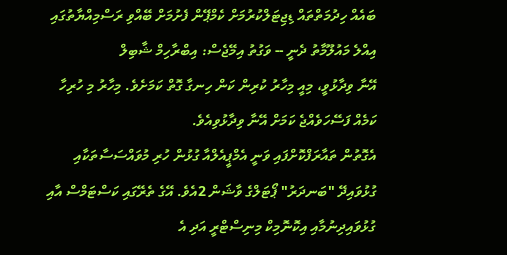ބައެއް ހިދުމަތްތައް ޑިޖިޓަލްކުރުމަށް ކެމްޕޭން ފެށުމަށް ބޭއްވި ރަސްމިއްޔާތުގައި އިއްލެ މައުލޫމާތު ދެނީ -- ވަގުތު އިމޭޖެސް: އިބްރާހިމް ޝާބިލް
އޭނާ ވިދާޅުވީ، މިއީ މިހާރު ކުރިން ކަން ހިނގާ ގޮތް ކަމަށެވެ. މިހާރު މި ހުރިހާ ކަމެއް ފަސޭހަވެއްޖެ ކަމަށް އޭނާ ވިދާޅުވިއެވެ.
އެގޮތުން ތައާރަފްކޮށްފައި ވަނީ އެމްޕީއެލްއާ ގުޅުން ހުރި މުވައްސަސާތަކާއި ގުޅުވައިދޭ "ބަނދަރު" ޕޯޓަލްގެ ވާޝަން 2އެވެ. އޭގެ ތެރޭގައި ކަސްޓަމްސް އާއި ގުޅުވައިދިނުމާއި އިކޮނޮމިކް މިނިސްޓްރީ އަދި އެ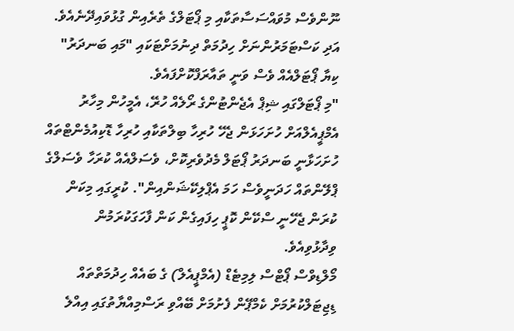ނޫންވެސް މުވައްސަސާތަކާއި މި ޕޯޓަލްގެ ތެރެއިން ގުޅުވައިދޭނެއެވެ. އަދި ކަސްޓަމަރުންނަށް ހިދުމަތް ދިނުމަށްޓަކައި "މައި ބަނދަރު" ކިޔާ ޕޯޓަލްއެއް ވެސް ވަނީ ތައާރަފްކޮށްފައެވެ.
"މި ޕޯޓަލްގައި ޝިޕް އެޖެންޓުންގެ ރޯލެއް ހުރޭ، އެމީހުން މިހާރު އެމްޕީއެލްއަށް ހުށަހަޅަން ޖެހޭ ހުރިހާ ބިލްތަކާއި ހުރިހާ ޑޮކިއުމެންޓްތައް ހުށަހަޅާނީ ބަނދަރު ޕޯޓަލް މެދުވެރިކޮށް، ވެސަލްއެއް ކުރަހާ ވެސަލްގެ ޕްލޭންތައް ހަދަނީވެސް ހަމަ އެޕްލިކޭޝަންއިން". ކުރީގައި މިކަން ކުރަން ޖެހޭނީ ސްކޭން ކޮޕީ ހިފައިގެން ކަން ފާހަގަކުރަމުން ވިދާޅުވިއެވެ.
މޯލްޑިވްސް ޕޯޓްސް ލިމިޓެޑް (އެމްޕީއެލް) ގެ ބައެއް ހިދުމަތްތައް ޑިޖިޓަލްކުރުމަށް ކެމްޕޭން ފެށުމަށް ބޭއްވި ރަސްމިއްޔާތުގައި އިއްލެ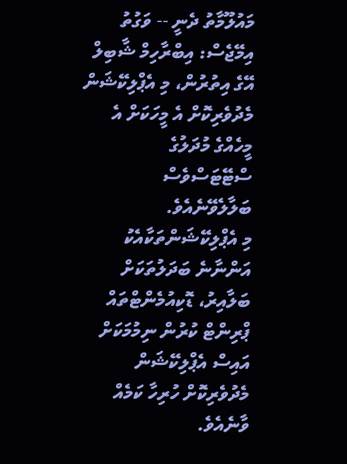މައުލޫމާތު ދެނީ -- ވަގުތު އިމޭޖެސް: އިބްރާހިމް ޝާބިލް
އޭގެ އިތުރުން، މި އެޕްލިކޭޝަން މެދުވެރިކޮށް އެ މީހަކަށް އެ މީހެއްގެ މުދަލުގެ ސްޓޭޓަސްވެސް ބަލާލެވޭނެއެވެ.
މި އެޕްލިކޭޝަންތަކާއެކު އަންނާނެ ބަދަލުތަކަށް ބަލާއިރު، ޑޮކިއުމެންޓްތައް ޕްރިންޓް ކުރުން ނިމުމަކަށް އައިސް އެޕްލިކޭޝަން މެދުވެރިކޮށް ހުރިހާ ކަމެއް ވާނެއެވެ.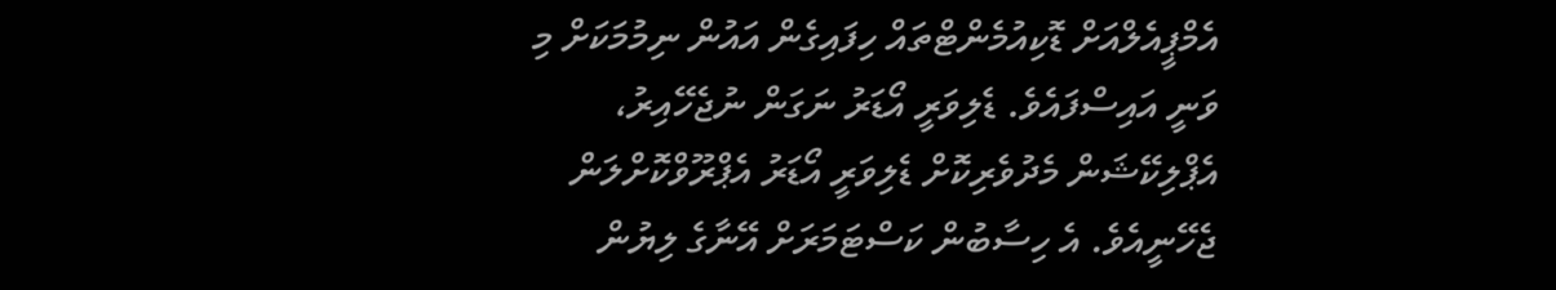އެމްޕީއެލްއަށް ޑޮކިއުމެންޓްތައް ހިފައިގެން އައުން ނިމުމަކަށް މި ވަނީ އައިސްފައެވެ. ޑެލިވަރީ އޯޑަރު ނަގަން ނުޖެހޭއިރު، އެޕްލިކޭޝަން މެދުވެރިކޮށް ޑެލިވަރީ އޯޑަރު އެޕްރޫވްކޮށްލަން ޖެހޭނީއެވެ. އެ ހިސާބުން ކަސްޓަމަރަށް އޭނާގެ ލިޔުން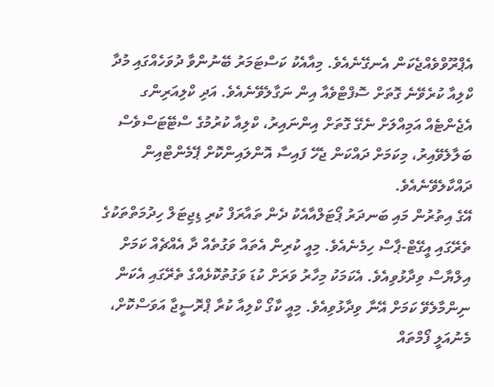އެޕްރޫވްވެއްޖެކަން އެނގޭނެއެވެ. މިއާއެކު ކަސްޓަމަރު ބޭނުންވާ ދުވަހެއްގައި މުދާ ކްލިއާ ކުރެވޭނެ ގޮތަށް ސޮފްޓްވެއާ އިން ނަގާލެވޭނެއެވެ. އަދި ކްލިއަރިންގ އެޖެންޓެއް އަމިއްލަށް ނެގޭ ގޮތަށް އިންނައިރު، ކްލިއާ ކުރުމުގެ ސްޓޭޓަސްވެސް ބަލާލެވޭއިރު، މިކަމަށް ދައްކަން ޖެހޭ ފައިސާ އޮންލައިންކޮށް ޕޭމެންޓްއިން ދައްކާލެވޭނެއެވެ.
އޭގެ އިތުރުން މައި ބަނދަރު ޕޯޓަލްއާއެކު ދެން ތައާރަފް ކުރި ޑިޖިޓަލް ހިދުމަތްތަކުގެ ތެރޭގައި އީގޭޓް-ޕާސް ހިމެނެއެވެ. މިއީ ކުރިން އެތައް ވަގުތެއް ދާ އެއްޗެއް ކަމަށް އިލްޔާސް ވިދާޅުވިއެވެ. އެކަމަކު މިހާރު ވަރަށް ކުޑަ ވަގުތުކޮޅެއްގެ ތެރޭގައި އެކަން ނިންމާލެވޭ ކަމަށް އޭނާ ވިދާޅުވިއެވެ. މިއީ ކާގޯ ކްލިއާ ކުރާ ޕްރޮސީޖާ އަވަސްކޮށް، މެނުއަލީ ފޯމްތައް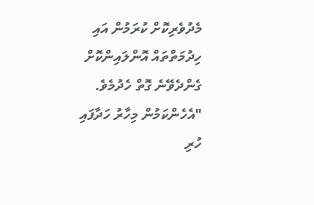މެދުވެރިކޮށް ކުރަމުން އައި ހިދުމަތްތައް އޮންލައިންކޮށް ގެންދެވޭނެ ގޮތް ހެދުމެވެ.
"އެހެންކަމުން މިހާރު ހަދާފައި ހުރި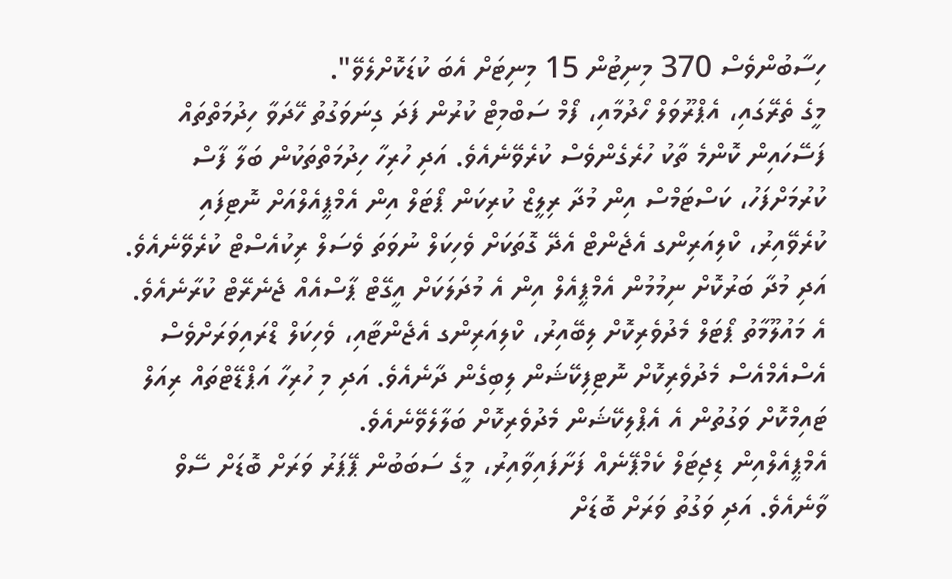ހިސާބުންވެސް 370 މިނިޓުން 15 މިނިޓަށް އެބަ ކުޑަކޮށްލެވޭ".
މީގެ ތެރޭގައި، އެޕްރޫވަލް ހޯދުމާއި، ފޯމް ސަބްމިޓް ކުރުން ފަދަ ގިނަވަގުތު ހޭދަވާ ހިދުމަތްތައް ފަސޭހައިން ކޮންމެ ތާކު ހުރެގެންވެސް ކުރެވޭނެއެވެ. އަދި ހުރިހާ ހިދުމަތްތަކުން ބަލާ ފާސް ކުރުމަށްފަހު، ކަސްޓަމްސް އިން މުދާ ރިލީޒް ކުރިކަން ޕޯޓަލް އިން އެމްޕީއެލްއަށް ނޮޓިފައި ކުރެވޭއިރު، ކްލިއަރިންގ އެޖެންޓް އެދޭ ގޮތަކަށް ވެހިކަލް ނުވަތަ ވެސަލް ރިކުއެސްޓް ކުރެވޭނެއެވެ. އަދި މުދާ ބަރުކޮށް ނިމުމުން އެމްޕީއެލް އިން އެ މުދަލަކަށް އީގޭޓް ޕާސްއެއް ޖެނެރޭޓް ކުރާނެއެވެ. އެ މައުލޫމާތު ޕޯޓަލް މެދުވެރިކޮށް ލިބޭއިރު، ކްލިއަރިންގ އެޖެންޓާއި، ވެހިކަލް ޑްރައިވަރަށްވެސް އެސްއެމްއެސް މެދުވެރިކޮށް ނޮޓިފިކޭޝަން ލިބިގެން ދާނެއެވެ. އަދި މި ހުރިހާ އަޕްޑޭޓްތައް ރިއަލް ޓައިމްކޮށް ވަގުތުން އެ އެޕްލިކޭޝަން މެދުވެރިކޮށް ބަލާލެވޭނެއެވެ.
އެމްޕީއެލްއިން ޑިޖިޓަލް ކެމްޕޭނެއް ފަށާފައިވާއިރު، މީގެ ސަބަބުން ޕޭޕަރު ވަރަށް ބޮޑަށް ސޭވް ވާނެއެވެ. އަދި ވަގުތު ވަރަށް ބޮޑަށް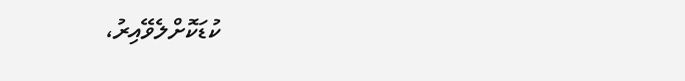ކުޑަކޮށްލެވޭއިރު،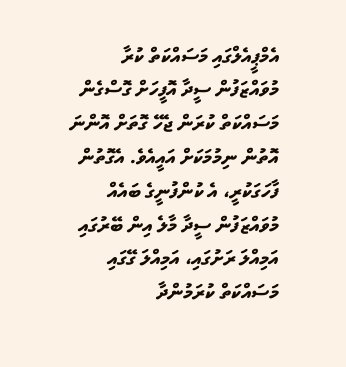އެމްޕީއެލްގައި މަސައްކަތް ކުރާ މުވައްޒަފުން ސީދާ އޮފީހަށް ގޮސްގެން މަސައްކަތް ކުރަން ޖެހޭ ގޮތަށް އޮންނަ އޮތުން ނިމުމަކަށް އައީއެވެ. އެގޮތުން ފާހަގަކުރީ، އެ ކުންފުނީގެ ބައެއް މުވައްޒަފުން ސީދާ މާލެ އިން ބޭރުގައި އަމިއްލަ ރަށުގައި، އަމިއްލަ ގޭގައި މަސައްކަތް ކުރަމުންދާ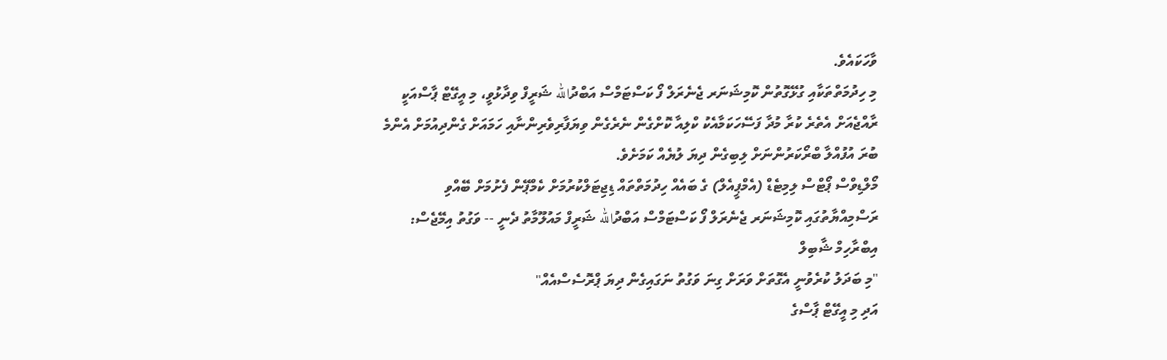ވާހަކައެވެ.
މި ހިދުމަތްތަކާއި ގުޅޭގޮތުން ކޮމިޝަނަރ ޖެނެރަލް ފޯ ކަސްޓަމްސް އަބްދުالله ޝަރީފް ވިދާޅުވީ، މި އީގޭޓް ޕާސްއަކީ ރާއްޖެއަށް އެތެރެ ކުރާ މުދާ ފަސޭހަކަމާއެކު ކްލިއާ ކޮށްގެން ނެރެގެން ވިޔަފާރިވެރިންނާއި ހަމައަށް ގެންދިއުމަށް އެންމެ ބުރަ އުފުއްލާ ބްރޯކަރުންނަށް ލިބިގެން ދިޔަ ލުޔެއް ކަމަށެވެ.
މޯލްޑިވްސް ޕޯޓްސް ލިމިޓެޑް (އެމްޕީއެލް) ގެ ބައެއް ހިދުމަތްތައް ޑިޖިޓަލްކުރުމަށް ކެމްޕޭން ފެށުމަށް ބޭއްވި ރަސްމިއްޔާތުގައި ކޮމިޝަނަރ ޖެނެރަލް ފޯ ކަސްޓަމްސް އަބްދުالله ޝަރީފް މައުލޫމާތު ދެނީ -- ވަގުތު އިމޭޖެސް: އިބްރާހިމް ޝާބިލް
"މި ބަދަލު ކުރެވުނީ އެގޮތަށް ވަރަށް ގިނަ ވަގުތު ނަގައިގެން ދިޔަ ޕްރޮސެސްއެއް"
އަދި މި އީގޭޓް ޕާސްގެ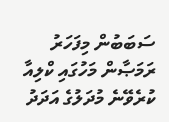ސަބަބުން މިފަހަރު ރަމަޞާން މަހުގައި ކްލިއާ ކުރެވޭނެ މުދަލުގެ އަދަދު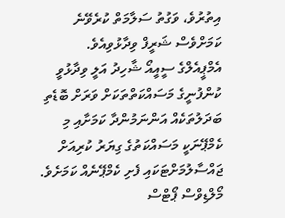އިތުރުވެ، ވަގުތު ސަލާމަތް ކުރެވޭނެ ކަމަށްވެސް ޝަރީފް ވިދާޅުވިއެވެ.
އެމްޕީއެލްގެ ސީއީއޯ ޝާހިދު އަލީ ވިދާޅުވީ ކުންފުނީގެ މަސައްކަތްތަކަށް ވަރަށް ބޮޑެތި ބަދަލުތަކެއް އަންނަމުންދާ ކަމަށާއި މި ކެމްޕޭނަކީ މަސައްކަތުގެ ގިޔަރު ކުރިއަށް ޖައްސާލުމަށްޓަކައި ފެށި ކެމްޕޭނެއް ކަމަށެވެ.
މޯލްޑިވްސް ޕޯޓްސް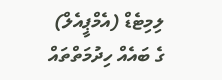ލިމިޓެޑް (އެމްޕީއެލް) ގެ ބައެއް ހިދުމަތްތައް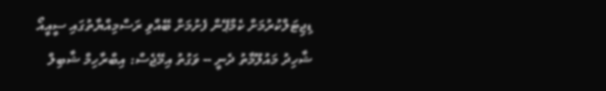ޑިޖިޓަލްކުރުމަށް ކެމްޕޭން ފެށުމަށް ބޭއްވި ރަސްމިއްޔާތުގައި ސީއީއޯ ޝާހިދު މައުލޫމާތު ދެނީ -- ވަގުތު އިމޭޖެސް: އިބްރާހިމް ޝާބިލް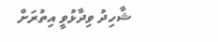ޝާހިދު ވިދާޅުވީ އިތުރަށް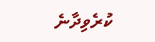ކުރެވިދާނެ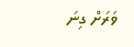ވަރަށް ގިނަ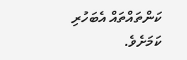ކަންތައްތައް އެބަހުރި ކަމަށެވެ.